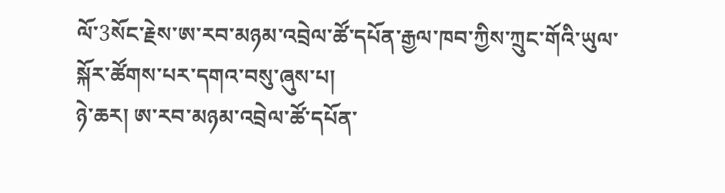ལོ་3སོང་རྗེས་ཨ་རབ་མཉམ་འབྲེལ་ཚོ་དཔོན་རྒྱལ་ཁབ་ཀྱིས་ཀྲུང་གོའི་ཡུལ་སྐོར་ཚོགས་པར་དགའ་བསུ་ཞུས་པ།
ཉེ་ཆར། ཨ་རབ་མཉམ་འབྲེལ་ཚོ་དཔོན་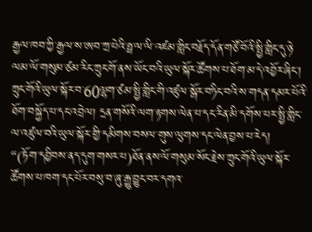རྒྱལ་ཁབ་ཀྱི་རྒྱལ་ས་ཨབ་ཀྲ་པེའི་ཧྥ་ལ་ལི་འཛམ་གླིང་བརྗོད་དོན་གཙོ་བོའི་སྤྱི་གླིང་དུ་ཉེ་ལམ་ལོ་གསུམ་ཙམ་རིང་ཀྲུང་གོ་ནས་ཡོང་བའི་ཡུལ་སྐོར་ཚོགས་པ་ཐོག་མ་དེ་འབྱོར་ཞིང་། ཀྲུང་གོའི་ཡུལ་སྐོར་བ་60ལྷག་ཙམ་སྤྱི་གླིང་གི་འཛུལ་སྒོར་བཏིང་བའི་ས་གདན་དམར་པོའི་ཐོག་བསྐྱོད་པ་དང་འབྲེལ། དྲན་གསོའི་ལག་རྟགས་ལེན་པ་དང་རིན་མི་དགོས་པར་སྤྱི་གླིང་ལ་འཛུལ་བའི་ཡུལ་སྐོར་གྱི་དམིགས་བསལ་གུས་ལུགས་དང་ལེན་བྱས་པ་རེད།
“(ཏོག་དབྱིབས་ནད་དུག་གསར་པ)ཐོན་ནས་ལོ་གསུམ་སོང་རྗེས་ཀྲུང་གོའི་ཡུལ་སྐོར་ཚོགས་པ་ཁག་དང་པོར་བསུ་བ་ཞུ་རྒྱུ་བྱུང་བར་དགའ་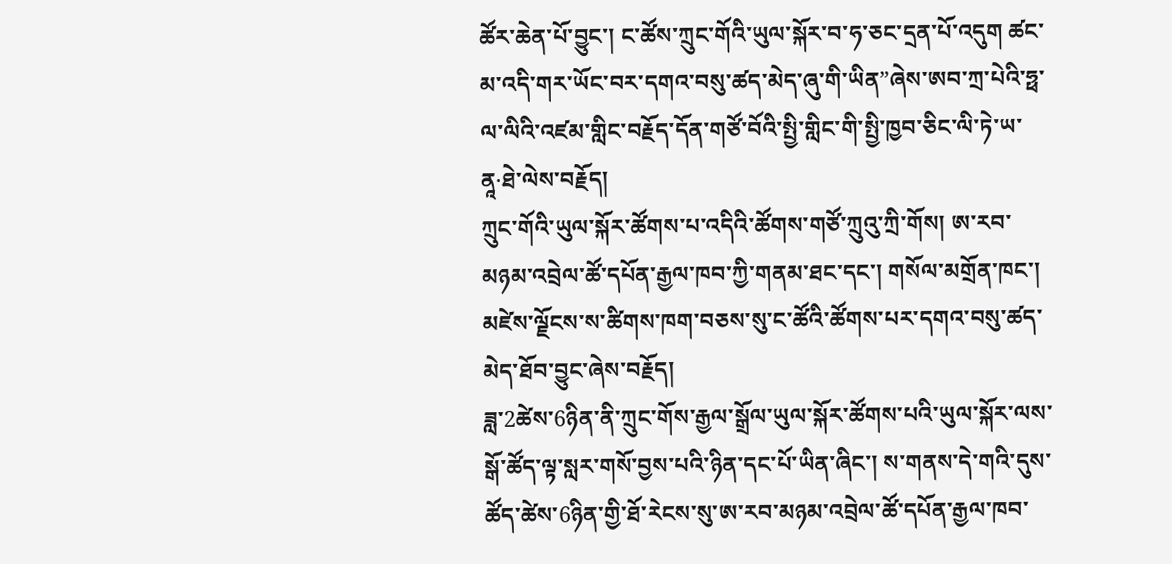ཚོར་ཆེན་པོ་བྱུང་། ང་ཚོས་ཀྲུང་གོའི་ཡུལ་སྐོར་བ་ཧ་ཅང་དྲན་པོ་འདུག ཚང་མ་འདི་གར་ཡོང་བར་དགའ་བསུ་ཚད་མེད་ཞུ་གི་ཡིན”ཞེས་ཨབ་ཀྲ་པེའི་ཧྥ་ལ་ལིའི་འཛམ་གླིང་བརྗོད་དོན་གཙོ་བོའི་སྤྱི་གླིང་གི་སྤྱི་ཁྱབ་ཅིང་ལི་ཏེ་ཡ་ནཱ·ཐེ་ལེས་བརྗོད།
ཀྲུང་གོའི་ཡུལ་སྐོར་ཚོགས་པ་འདིའི་ཚོགས་གཙོ་ཀྲུའུ་ཀྲི་གོས། ཨ་རབ་མཉམ་འབྲེལ་ཚོ་དཔོན་རྒྱལ་ཁབ་ཀྱི་གནམ་ཐང་དང་། གསོལ་མགྲོན་ཁང་། མཛེས་ལྗོངས་ས་ཚིགས་ཁག་བཅས་སུ་ང་ཚོའི་ཚོགས་པར་དགའ་བསུ་ཚད་མེད་ཐོབ་བྱུང་ཞེས་བརྗོད།
ཟླ་2ཚེས་6ཉིན་ནི་ཀྲུང་གོས་རྒྱལ་སྒྲོལ་ཡུལ་སྐོར་ཚོགས་པའི་ཡུལ་སྐོར་ལས་སྒོ་ཚོད་ལྟ་སླར་གསོ་བྱས་པའི་ཉིན་དང་པོ་ཡིན་ཞིང་། ས་གནས་དེ་གའི་དུས་ཚོད་ཚེས་6ཉིན་གྱི་ཐོ་རེངས་སུ་ཨ་རབ་མཉམ་འབྲེལ་ཚོ་དཔོན་རྒྱལ་ཁབ་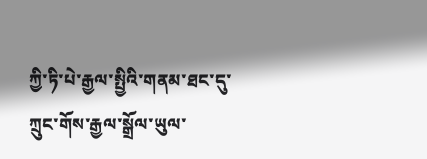ཀྱི་ཏི་པེ་རྒྱལ་སྤྱིའི་གནམ་ཐང་དུ་ཀྲུང་གོས་རྒྱལ་སྒྲོལ་ཡུལ་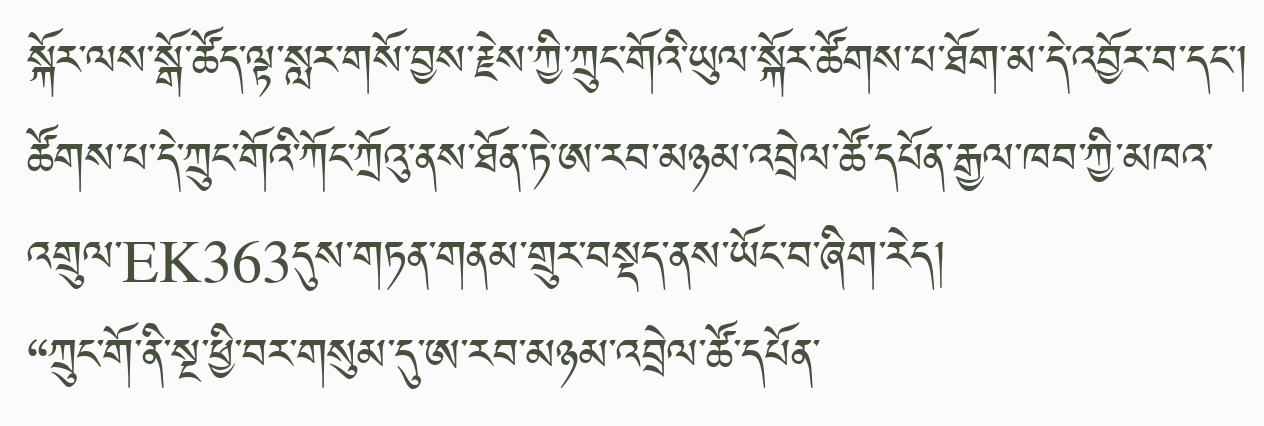སྐོར་ལས་སྒོ་ཚོད་ལྟ་སླར་གསོ་བྱས་རྗེས་ཀྱི་ཀྲུང་གོའི་ཡུལ་སྐོར་ཚོགས་པ་ཐོག་མ་དེ་འབྱོར་བ་དང་། ཚོགས་པ་དེ་ཀྲུང་གོའི་ཀོང་ཀྲོའུ་ནས་ཐོན་ཏེ་ཨ་རབ་མཉམ་འབྲེལ་ཚོ་དཔོན་རྒྱལ་ཁབ་ཀྱི་མཁའ་འགྲུལ་EK363དུས་གཏན་གནམ་གྲུར་བསྡད་ནས་ཡོང་བ་ཞིག་རེད།
“ཀྲུང་གོ་ནི་སྔ་ཕྱི་བར་གསུམ་དུ་ཨ་རབ་མཉམ་འབྲེལ་ཚོ་དཔོན་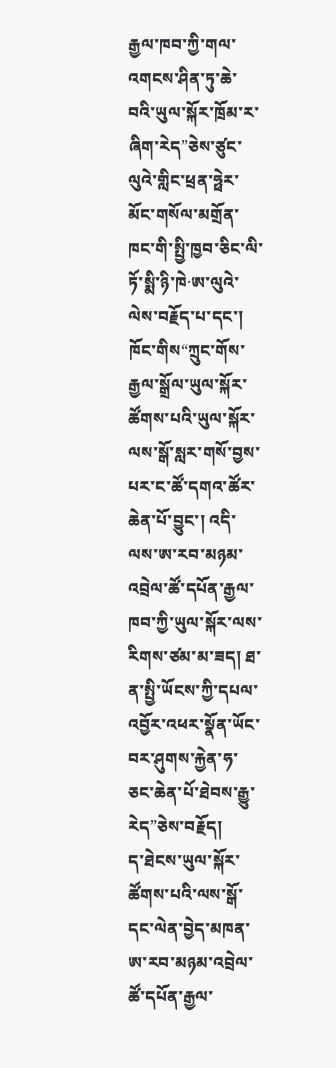རྒྱལ་ཁབ་ཀྱི་གལ་འགངས་ཤིན་ཏུ་ཆེ་བའི་ཡུལ་སྐོར་ཁྲོམ་ར་ཞིག་རེད”ཅེས་ཙུང་ལུའེ་གླིང་ཕྲན་ཧྥེར་མོང་གསོལ་མགྲོན་ཁང་གི་སྤྱི་ཁྱབ་ཅིང་ལི་ཏོ་སྨི་ཉི་ཁེ·ཨ་ལུའེ་ལེས་བརྗོད་པ་དང་། ཁོང་གིས“ཀྲུང་གོས་རྒྱལ་སྒྲོལ་ཡུལ་སྐོར་ཚོགས་པའི་ཡུལ་སྐོར་ལས་སྒོ་སླར་གསོ་བྱས་པར་ང་ཚོ་དགའ་ཚོར་ཆེན་པོ་བྱུང་། འདི་ལས་ཨ་རབ་མཉམ་འབྲེལ་ཚོ་དཔོན་རྒྱལ་ཁབ་ཀྱི་ཡུལ་སྐོར་ལས་རིགས་ཙམ་མ་ཟད། ཐ་ན་སྤྱི་ཡོངས་ཀྱི་དཔལ་འབྱོར་འཕར་སྣོན་ཡོང་བར་ཤུགས་རྐྱེན་ཧ་ཅང་ཆེན་པོ་ཐེབས་རྒྱུ་རེད”ཅེས་བརྗོད།
ད་ཐེངས་ཡུལ་སྐོར་ཚོགས་པའི་ལས་སྒོ་དང་ལེན་བྱེད་མཁན་ཨ་རབ་མཉམ་འབྲེལ་ཚོ་དཔོན་རྒྱལ་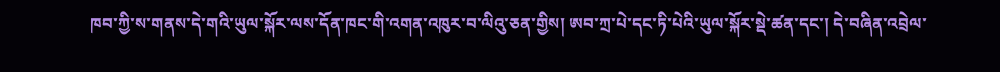ཁབ་ཀྱི་ས་གནས་དེ་གའི་ཡུལ་སྐོར་ལས་དོན་ཁང་གི་འགན་འཁུར་བ་ལིའུ་ཅན་གྱིས། ཨབ་ཀྲ་པེ་དང་ཏི་པེའི་ཡུལ་སྐོར་སྡེ་ཚན་དང་། དེ་བཞིན་འབྲེལ་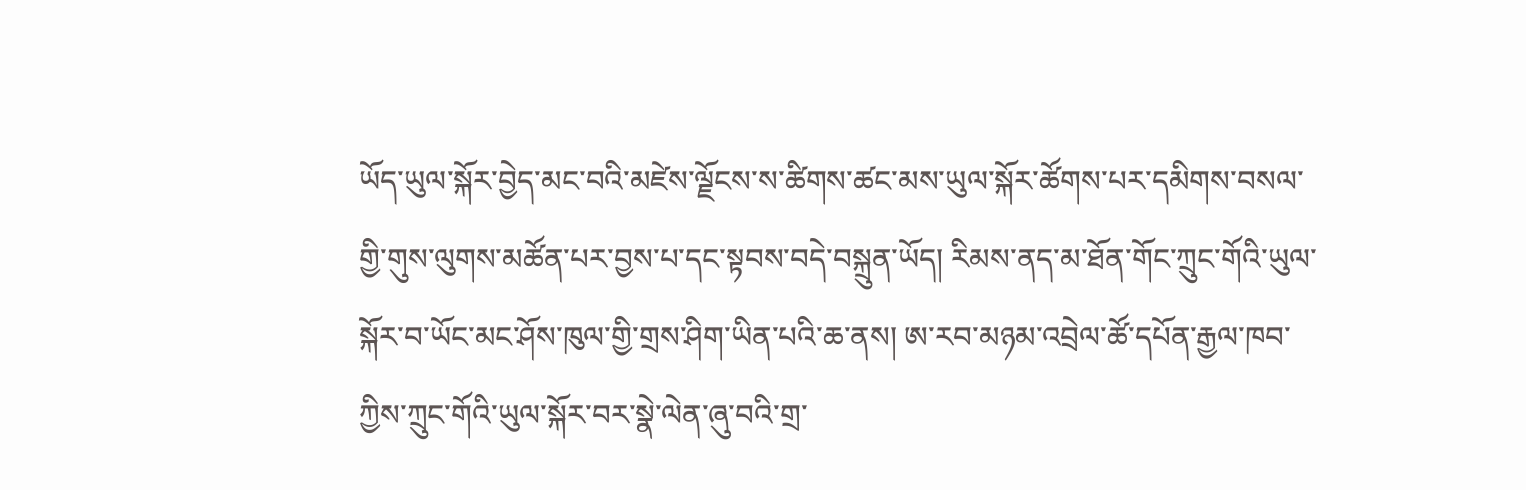ཡོད་ཡུལ་སྐོར་བྱེད་མང་བའི་མཛེས་ལྗོངས་ས་ཚིགས་ཚང་མས་ཡུལ་སྐོར་ཚོགས་པར་དམིགས་བསལ་གྱི་གུས་ལུགས་མཚོན་པར་བྱས་པ་དང་སྟབས་བདེ་བསྐྲུན་ཡོད། རིམས་ནད་མ་ཐོན་གོང་ཀྲུང་གོའི་ཡུལ་སྐོར་བ་ཡོང་མང་ཤོས་ཁུལ་གྱི་གྲས་ཤིག་ཡིན་པའི་ཆ་ནས། ཨ་རབ་མཉམ་འབྲེལ་ཚོ་དཔོན་རྒྱལ་ཁབ་ཀྱིས་ཀྲུང་གོའི་ཡུལ་སྐོར་བར་སྣེ་ལེན་ཞུ་བའི་གྲ་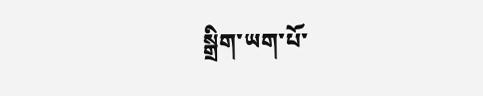སྒྲིག་ཡག་པོ་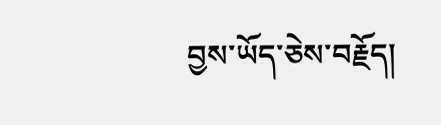བྱས་ཡོད་ཅེས་བརྗོད།